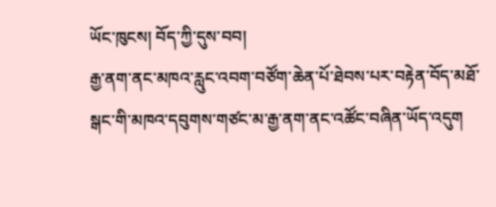ཡོང་ཁུངས། བོད་ཀྱི་དུས་བབ།
རྒྱ་ནག་ནང་མཁའ་རླུང་འབག་བཙོག་ཆེན་པོ་ཐེབས་པར་བརྟེན་བོད་མཐོ་སྒང་གི་མཁའ་དབུགས་གཙང་མ་རྒྱ་ནག་ནང་འཚོང་བཞིན་ཡོད་འདུག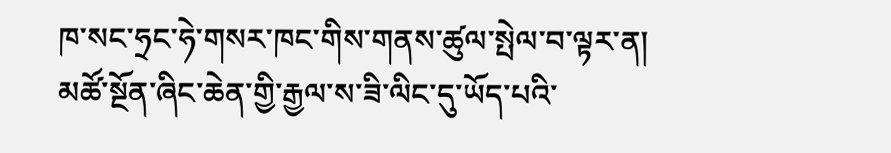ཁ་སང་ཧྲང་ཧེ་གསར་ཁང་གིས་གནས་ཚུལ་སྤེལ་བ་ལྟར་ན། མཚོ་སྔོན་ཞིང་ཆེན་གྱི་རྒྱལ་ས་ཟི་ལིང་དུ་ཡོད་པའི་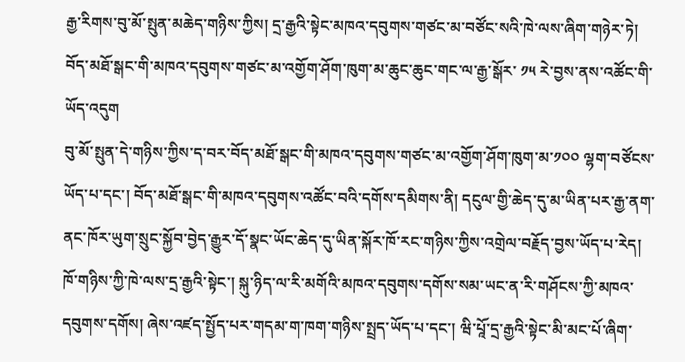རྒྱ་རིགས་བུ་མོ་སྤུན་མཆེད་གཉིས་ཀྱིས། དྲ་རྒྱའི་སྟེང་མཁའ་དབུགས་གཙང་མ་བཙོང་སའི་ཁེ་ལས་ཞིག་གཉེར་ཏེ། བོད་མཐོ་སྒང་གི་མཁའ་དབུགས་གཙང་མ་འགྱོག་ཤོག་ཁུག་མ་ཆུང་ཆུང་གང་ལ་རྒྱ་སྒོར་ ༡༥ རེ་བྱས་ནས་འཚོང་གི་ཡོད་འདུག
བུ་མོ་སྤུན་དེ་གཉིས་ཀྱིས་ད་བར་བོད་མཐོ་སྒང་གི་མཁའ་དབུགས་གཙང་མ་འགྱོག་ཤོག་ཁུག་མ་༡༠༠ ལྷག་བཙོངས་ཡོད་པ་དང་། བོད་མཐོ་སྒང་གི་མཁའ་དབུགས་འཚོང་བའི་དགོས་དམིགས་ནི། དངུལ་གྱི་ཆེད་དུ་མ་ཡིན་པར་རྒྱ་ནག་ནང་ཁོར་ཡུག་སྲུང་སྐྱོབ་བྱེད་རྒྱུར་དོ་སྣང་ཡོང་ཆེད་དུ་ཡིན་སྐོར་ཁོ་རང་གཉིས་ཀྱིས་འགྲེལ་བརྗོད་བྱས་ཡོད་པ་རེད།
ཁོ་གཉིས་ཀྱི་ཁེ་ལས་དྲ་རྒྱའི་སྟེང་། སྐུ་ཉིད་ལ་རི་མགོའི་མཁའ་དབུགས་དགོས་སམ་ཡང་ན་རི་གཤོངས་ཀྱི་མཁའ་དབུགས་དགོས། ཞེས་འཛད་སྤྱོད་པར་གདམ་ག་ཁག་གཉིས་སྤྲད་ཡོད་པ་དང་། ཝི་པཱོ་དྲ་རྒྱའི་སྟེང་མི་མང་པོ་ཞིག་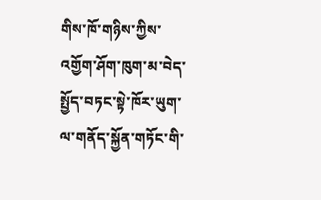གིས་ཁོ་གཉིས་ཀྱིས་འགྱོག་ཤོག་ཁུག་མ་བེད་སྤྱོད་བཏང་སྟེ་ཁོར་ཡུག་ལ་གནོད་སྐྱོན་གཏོང་གི་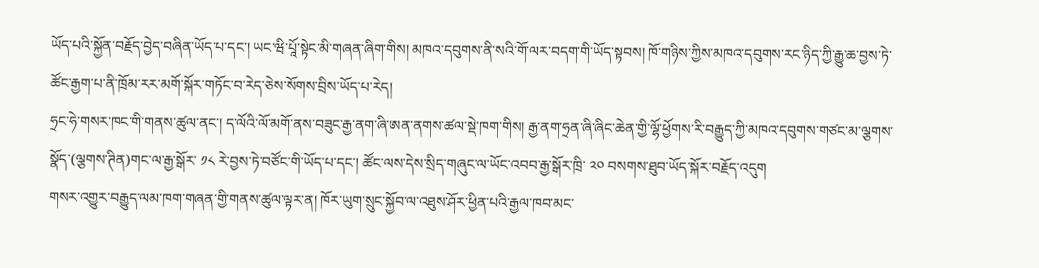ཡོད་པའི་སྐྱོན་བརྗོད་བྱེད་བཞིན་ཡོད་པ་དང་། ཡང་ཝི་པཱོ་སྟེང་མི་གཞན་ཞིག་གིས། མཁའ་དབུགས་ནི་སའི་གོ་ལར་བདག་གི་ཡོད་སྟབས། ཁོ་གཉིས་ཀྱིས་མཁའ་དབུགས་རང་ཉིད་ཀྱི་རྒྱུ་ཆ་བྱས་ཏེ་ཚོང་རྒྱག་པ་ནི་ཁྲོམ་རར་མགོ་སྐོར་གཏོང་བ་རེད་ཅེས་སོགས་བྲིས་ཡོད་པ་རེད།
ཧྲང་ཧེ་གསར་ཁང་གི་གནས་ཚུལ་ནང་། ད་ལོའི་ལོ་མགོ་ནས་བཟུང་རྒྱ་ནག་ཞི་ཨན་ནགས་ཚལ་སྡེ་ཁག་གིས། རྒྱ་ནག་ཧྲན་ཞི་ཞིང་ཆེན་གྱི་ལྷོ་ཕྱོགས་རི་བརྒྱུད་ཀྱི་མཁའ་དབུགས་གཙང་མ་ལྕགས་སྣོད་(ལྕགས་ཊིན)གང་ལ་རྒྱ་སྒོར་ ༡༨ རེ་བྱས་ཏེ་བཙོང་གི་ཡོད་པ་དང་། ཚོང་ལས་དེས་སྲིད་གཞུང་ལ་ཡོང་འབབ་རྒྱ་སྒོར་ཁྲི་ ༢༠ བསགས་ཐུབ་ཡོད་སྐོར་བརྗོད་འདུག
གསར་འགྱུར་བརྒྱུད་ལམ་ཁག་གཞན་གྱི་གནས་ཚུལ་ལྟར་ན། ཁོར་ཡུག་སྲུང་སྐྱོབ་ལ་འཐུས་ཤོར་ཕྱིན་པའི་རྒྱལ་ཁབ་མང་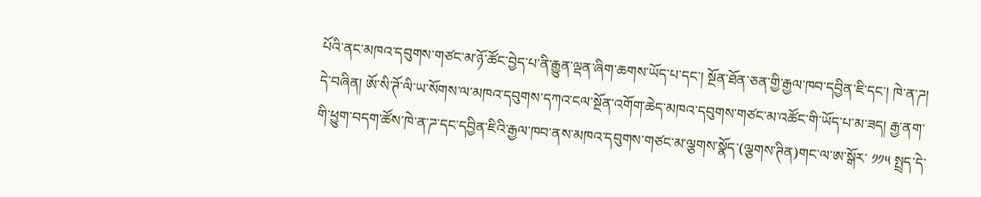པོའི་ནང་མཁའ་དབུགས་གཙང་མ་ཉོ་ཚོང་བྱེད་པ་ནི་རྒྱུན་ལྡན་ཞིག་ཆགས་ཡོད་པ་དང་། སྔོན་ཐོན་ཅན་གྱི་རྒྱལ་ཁབ་དབྱིན་ཇི་དང་། ཁེ་ན་ཌ། དེ་བཞིན། ཨོ་སི་ཊོ་ལི་ཡ་སོགས་ལ་མཁའ་དབུགས་དཀའ་ངལ་སྔོན་འགོག་ཆེད་མཁའ་དབུགས་གཙང་མ་འཚོང་གི་ཡོད་པ་མ་ཟད། རྒྱ་ནག་གི་ཕྱུག་བདག་ཚོས་ཁེ་ན་ཌ་དང་དབྱིན་ཇིའི་རྒྱལ་ཁབ་ནས་མཁའ་དབུགས་གཙང་མ་ལྕགས་སྣོད་(ལྕགས་ཊིན)གང་ལ་ཨ་སྒོར་ ༡༡༥ སྤྲད་དེ་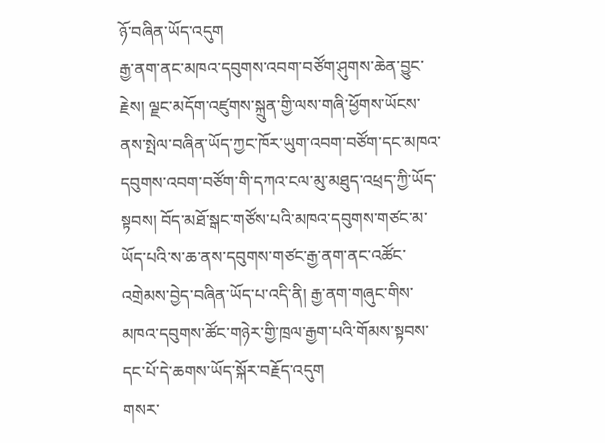ཉོ་བཞིན་ཡོད་འདུག
རྒྱ་ནག་ནང་མཁའ་དབུགས་འབག་བཙོག་ཤུགས་ཆེན་བྱུང་རྗེས། ལྗང་མདོག་འཛུགས་སྐྲུན་གྱི་ལས་གཞི་ཕྱོགས་ཡོངས་ནས་སྤེལ་བཞིན་ཡོད་ཀྱང་ཁོར་ཡུག་འབག་བཙོག་དང་མཁའ་དབུགས་འབག་བཙོག་གི་དཀའ་ངལ་མུ་མཐུད་འཕྲད་ཀྱི་ཡོད་སྟབས། བོད་མཐོ་སྒང་གཙོས་པའི་མཁའ་དབུགས་གཙང་མ་ཡོད་པའི་ས་ཆ་ནས་དབུགས་གཙང་རྒྱ་ནག་ནང་འཚོང་འགྲེམས་བྱེད་བཞིན་ཡོད་པ་འདི་ནི། རྒྱ་ནག་གཞུང་གིས་མཁའ་དབུགས་ཚོང་གཉེར་གྱི་ཁྲལ་རྒྱག་པའི་གོམས་སྟབས་དང་པོ་དེ་ཆགས་ཡོད་སྐོར་བརྗོད་འདུག
གསར་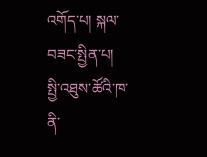འགོད་པ། སྐལ་བཟང་སྤྱིན་པ།
སྤྱི་འཐུས་ཚོའི་ཁ་ནི་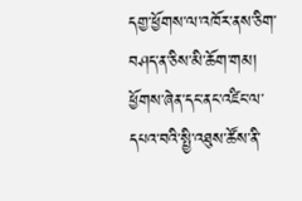དགྱ་ཕྱོགས་ལ་འཁོར་ནས་ཅིག་བཤད་ན་ཅིས་མི་ཆོག་གམ། ཕྱོགས་ཞེན་དང་ནང་འཛིང་ལ་དཔའ་བའི་སྤྱི་འཐུས་ཚོས་ནི་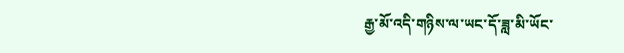རྒྱ་མོ་འདི་གཉིས་ལ་ཡང་དོ་ཟླ་མི་ཡོང་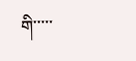གི་་་་་